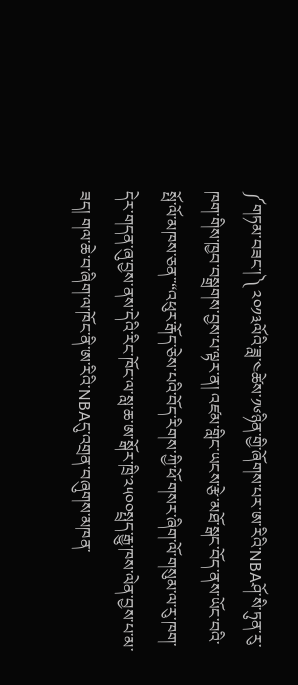༼གཏམ་བཟང་།༽ ༢༠༡༣ལོའི་ཟླ་༤ཚེས་༡༦ཉིན་གྱི་ཞོགས་པར་ཨ་རིའི་NBAཤོ་སི་ཏུན་རུ་ཁག་གིས་ཁྱབ་བསྒྲགས་བྱས་པ་ལྟར་ན། འཛམ་གླིང་ཡངས་རྩེ་མཐོ་སྒང་བོད་ནས་ཡོང་བའི་སྤོ་ལོ་མཁས་ཅན་་“འཕུར་རྒོད་ཅེས་པའི་བོད་རིགས་ཀྱི་ཕོ་གསར་ཞིག་ལོ་གསུམ་ལ་རུ་ཁག་དེར་གདན་ཞུ་བྱས་ནས་དེའི་རིང་ཁོང་ལ་སླ་ཆ་ཨ་སྒོར་ཁྲི་༢༥༠༠སྤྲད་རྒྱུ་ཁས་ལེན་བྱས་པ་མ་ཟད། གལ་ཆེ་བ་ཞིག་ལ་ཁོང་ནི་ཨ་རིའི་NBAདུ་འགྲན་བཞུགས་མཁན་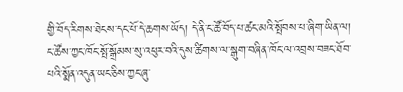གྱི་བོད་རིགས་ཐེངས་དང་པོ་དེ་ཆགས་ཡོད། དེ་ནི་ང་ཚོ་བོད་པ་ཚང་མའི་སྤོབས་པ་ཞིག་ཡིན་ལ། ང་ཚོས་ཀྱང་ཁོང་སྤོ་སྒྲོམས་སུ་འཕུར་བའི་དུས་ཚིགས་ལ་སྒུག་བཞིན་ཁོང་ལ་འབྲས་བཟང་ཐོབ་པའི་སྨོན་འདུན་ཡང་ཅིས་ཀྱང་ཞུ་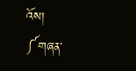འོས།
༼གཞན་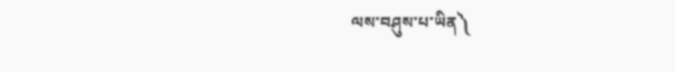ལས་བཤུས་པ་ཡིན༽